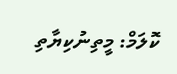ކޮލަމް: މީތިނުކިޔާތި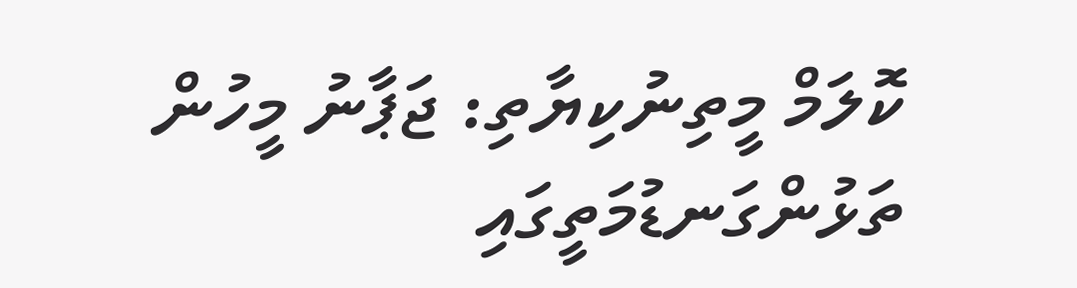ކޮލަމް މީތިނުކިޔާތި: ޖަޕާނު މީހުން ތަޅުންގަނޑުމަތީގައި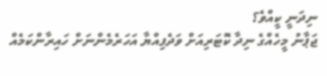ނިދަނީ ކީއްވެ؟
ޖަޕާނު މީހެއްގެ ނިދާ ކޮޓަރިއަށް ވަދެފިއްޔާ އަހަރެމެންނަށް ހައިރާންކަމެއް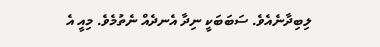ލިބިދާނެއެވެ. ސަބަބަކީ ނިދާ އެނދެއް ނެތުމެވެ. މިއީ އެ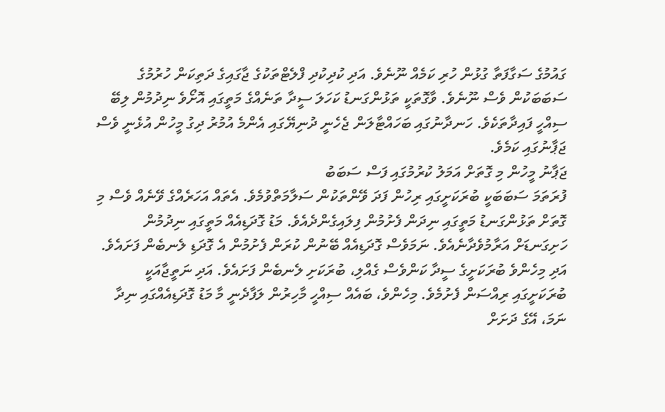ގައުމުގެ ސަގާފަތާ ގުޅުން ހުރި ކަމެއް ނޫނެވެ. އަދި ކުދިކުދި ފްލެޓްތަކުގެ ޖާގައިގެ ދަތިކަން ހުރުމުގެ ސަބަބަކުން ވެސް ނޫނެވެ. ވާގޮތަކީ ތަޅުންގަނޑު ކަހަލަ ސީދާ ތަނެއްގެ މަތީގައި އޮށޯވެ ނިދުމުން ލިބޭ ސިއްހީ ފައިދާތަކެވެ. ހަނދާނުގައި ބަހައްޓާލަން ޖެހެނީ ދުނިޔޭގައި އެންމެ އުމުރު ދިގު މީހުން އުޅެނީ ވެސް ޖަޕާނުގައި ކަމެވެ.
ޖަޕާނު މީހުން މި ގޮތަށް އަމަލު ކުރުމުގައި ފަސް ސަބަބު
ފުރަތަމަ ސަބަބަކީ ބުރަކަށީގައި ރިހުން ފަދަ ވޭންތަކުން ސަލާމަތްވުމެވެ. އެތައް އަހަރެއްގެ ވޭނެއް ވެސް މި ގޮތަށް ތަޅުންގަނޑު މަތީގައި ނިދަން ފެށުމުން ފިލައިގެންދެއެވެ. މަޑު ގޮދަޑިއެއް މަތީގައި ނިދުމުން ހަށިގަނޑަށް އަރާމުވެދާނެއެވެ. ނަމަވެސް ގޮދަޑިއެއް ބޭނުން ކުރަން ފެށުމުން އެ ގޮދަޑި ލެނބެން ފަށައެވެ. އަދި މިހެންވެ ބުރަކަށީގެ ސީދާ ކަންވެސް ގެއްލި، ބުރަކަށި ލެނބެން ފަށައެވެ. އަދި ނަތީޖާއަކީ ބުރަކަށީގައި ރިއްސަން ފެށުމެވެ. މިހެންވެ، ބައެއް ސިއްހީ މާހިރުން ލަފާދެނީ މާ މަޑު ގޮދަޑިއެއްގައި ނިދާ ނަމަ، އޭގެ ދަށަށް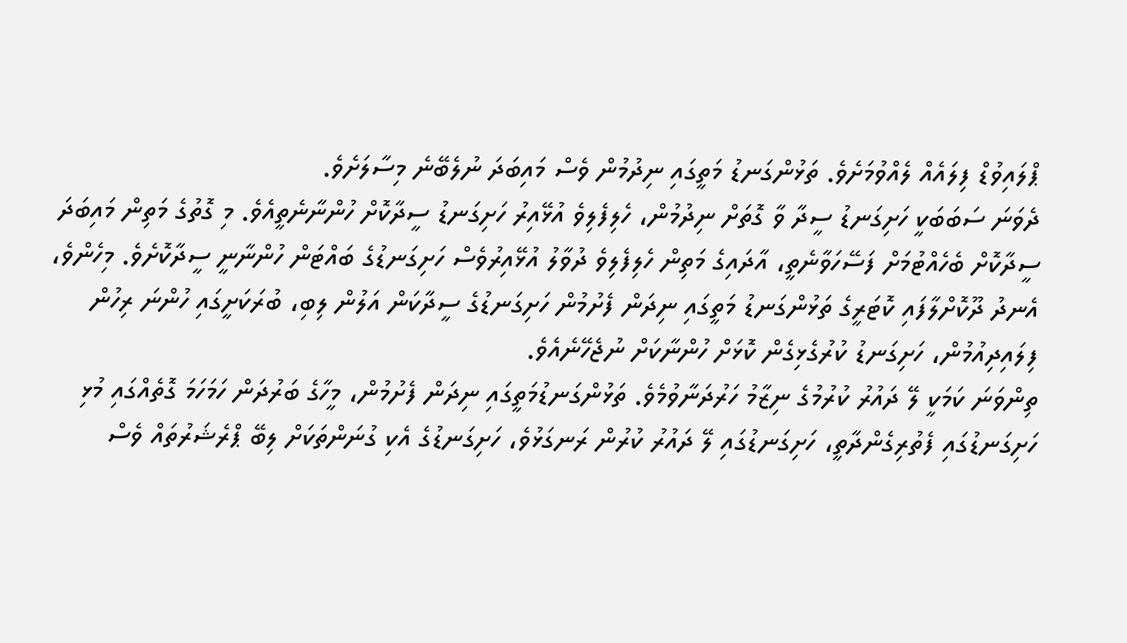ޕްލައިވުޑް ފިލައެއް ލެއްވުމަށެވެ. ތަޅުންގަނޑު މަތީގައި ނިދުމުން ވެސް މައިބަދަ ނުލެބޭނެ މިސާލަށެވެ.
ދެވަނަ ސަބަބަކީ ހަށިގަނޑު ސީދާ ވާ ގޮތަށް ނިދުމުން، ހެލިފެލިވެ އުޅޭއިރު ހަށިގަނޑު ސީދާކޮށް ހުންނާނެތީއެވެ. މި ގޮތުގެ މަތިން މައިބަދަ ސީދާކޮށް ބެހެއްޓުމަށް ފަސޭހަވާނެތީ، އާދައިގެ މަތިން ހެލިފެލިވެ ދުވާލު އުޅޭއިރުވެސް ހަށިގަނޑުގެ ބައްޓަން ހުންނާނީ ސީދާކޮށެވެ. މިހެންވެ، އެނދު ދޫކޮށްލާފައި ކޮޓަރީގެ ތަޅުންގަނޑު މަތީގައި ނިދަން ފެށުމުން ހަށިގަނޑުގެ ސީދާކަން އަލުން ލިބި، ބުރަކަށީގައި ހުންނަ ރިހުން ފިލައިދިއުމުން، ހަށިގަނޑު ކުރުގެޅިގެން ކޮޅަށް ހުންނާކަށް ނުޖެހޭނެއެވެ.
ތިންވަނަ ކަމަކީ ލޭ ދައުރު ކުރުމުގެ ނިޒާމު ހަރުދަނާވުމެވެ. ތަޅުންގަނޑުމަތީގައި ނިދަން ފެށުމުން، މީހާގެ ބަރުދަން ހަމަހަމަ ގޮތެއްގައި މުޅި ހަށިގަނޑުގައި ފެތުރިގެންދާތީ، ހަށިގަނޑުގައި ލޭ ދައުރު ކުރުން ރަނގަޅުވެ، ހަށިގަނޑުގެ އެކި ގުނަންތަކަށް ލިބޭ ޕްރެޝަރުތައް ވެސް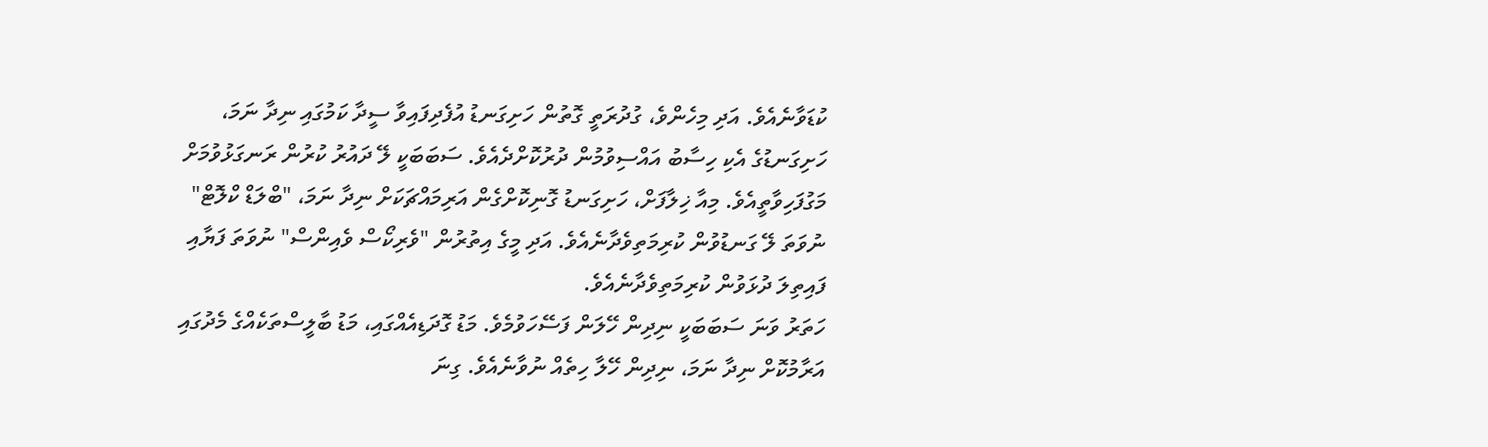ކުޑަވާނެއެވެ. އަދި މިހެންވެ، ގުދުރަތީ ގޮތުން ހަށިގަނޑު އުފެދިފައިވާ ސީދާ ކަމުގައި ނިދާ ނަމަ، ހަށިގަނޑުގެ އެކި ހިސާބު އައްސިވުމުން ދުރުކޮށްދެއެވެ. ސަބަބަކީ ލޭ ދައުރު ކުރުން ރަނގަޅުވުމަށް މަގުފަހިވާތީއެވެ. މިއާ ޚިލާފަށް، ހަށިގަނޑު ގޮނިކޮށްގެން އަރިމައްޗަކަށް ނިދާ ނަމަ، "ބްލަޑް ކްލޮޓް" ނުވަތަ ލޭ ގަނޑުވުން ކުރިމަތިވެދާނެއެވެ. އަދި މީގެ އިތުރުން "ވެރިކޯސް ވެއިންސް" ނުވަތަ ފަޔާއި ފައިތިލަ ދުޅަވުން ކުރިމަތިވެދާނެއެވެ.
ހަތަރު ވަނަ ސަބަބަކީ ނިދިން ހޭލަން ފަސޭހަވުމެވެ. މަޑު ގޮދަޑިއެއްގައި، މަޑު ބާލީސްތަކެއްގެ މެދުގައި އަރާމުކޮށް ނިދާ ނަމަ، ނިދިން ހޭލާ ހިތެއް ނުވާނެއެވެ. ގިނަ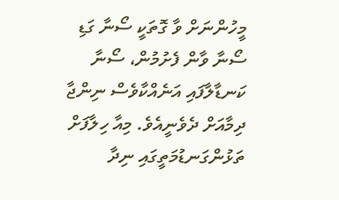މީހުންނަށް ވާ ގޮތަކީ ސޯނާ ގަޑި ސޯނާ ވާން ފެށުމުން، ސޯނާ ކަނޑާލާފައި އަނެއްކާވެސް ނިންޖާ ދިމާއަށް ދެވެނީއެވެ. މިއާ ހިލާފަށް ތަޅުންގަނޑުމަތީގައި ނިދާ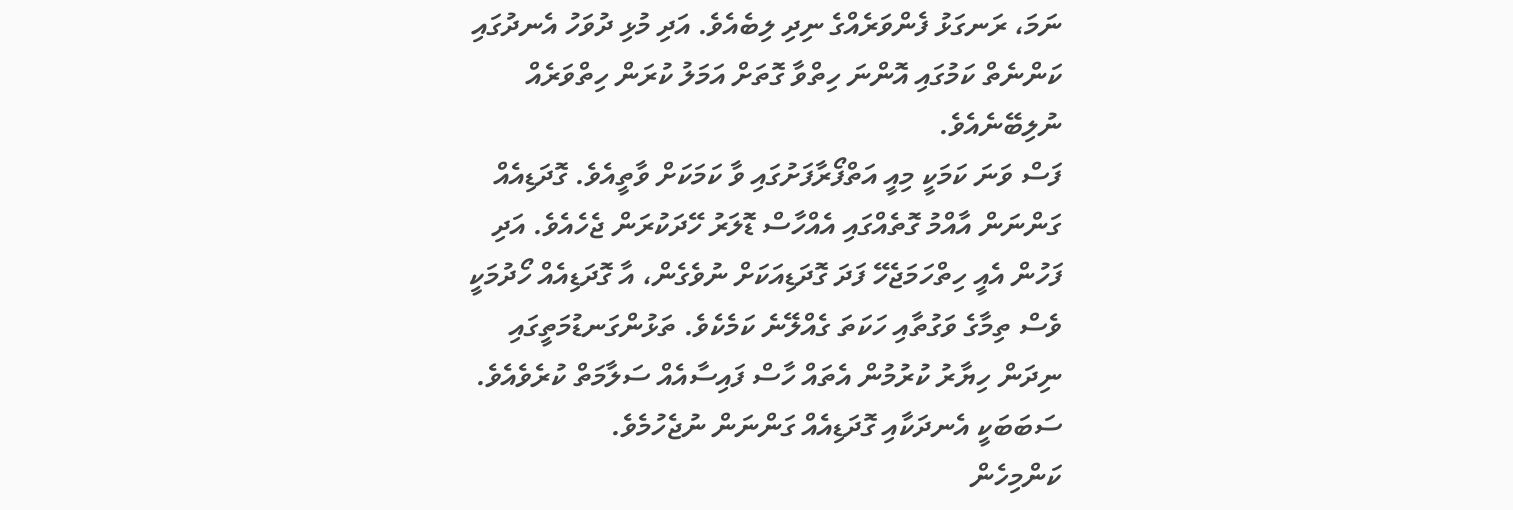ނަމަ، ރަނގަޅު ފެންވަރެއްގެ ނިދި ލިބެއެވެ. އަދި މުޅި ދުވަހު އެނދުގައި ކަންނެތް ކަމުގައި އޮންނަ ހިތްވާ ގޮތަށް އަމަލު ކުރަން ހިތްވަރެއް ނުލިބޭނެއެވެ.
ފަސް ވަނަ ކަމަކީ މިއީ އަތްފޯރާފަށުގައި ވާ ކަމަކަށް ވާތީއެވެ. ގޮދަޑިއެއް ގަންނަން އާއްމު ގޮތެއްގައި އެއްހާސް ޑޮލަރު ހޭދަކުރަން ޖެހެއެވެ. އަދި ފަހުން އެއީ ހިތްހަމަޖެހޭ ފަދަ ގޮދަޑިއަކަށް ނުވެގެން، އާ ގޮދަޑިއެއް ހޯދުމަކީ ވެސް ތިމާގެ ވަގުތާއި ހަކަތަ ގެއްލޭނެ ކަމެކެވެ. ތަޅުންގަނޑުމަތީގައި ނިދަން ހިޔާރު ކުރުމުން އެތައް ހާސް ފައިސާއެއް ސަލާމަތް ކުރެވެއެވެ. ސަބަބަކީ އެނދަކާއި ގޮދަޑިއެއް ގަންނަން ނުޖެހުމެވެ.
ކަންމިހެން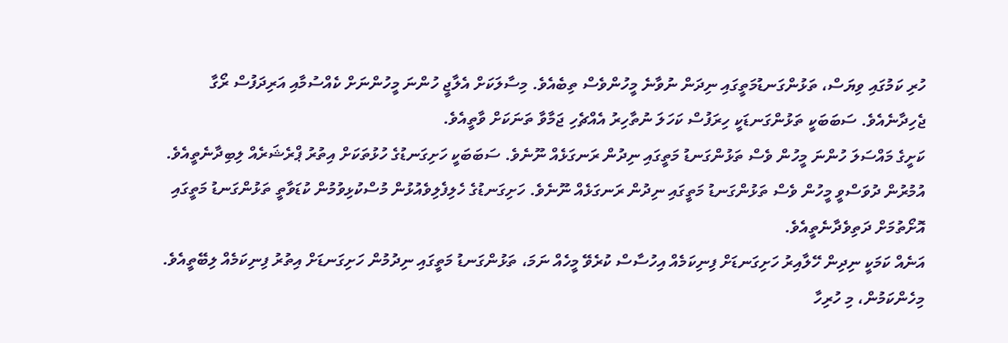ހުރި ކަމުގައި ވިޔަސް، ތަޅުންގަނޑުމަތީގައި ނިދަން ނުވާނެ މީހުންވެސް ތިބެއެވެ. މިސާލަކަށް އެލާޖީ ހުންނަ މީހުންނަށް ކެއްސުމާއި އަރިދަފުސް ރޯގާ ޖެހިދާނެއެވެ. ސަބަބަކީ ތަޅުންގަނޑަކީ ހިރަފުސް ކަހަލަ ނުތާހިރު އެއްޗެހި ޖަމާވާ ތަނަކަށް ވާތީއެވެ.
ކަށީގެ މައްސަލަ ހުންނަ މީހުން ވެސް ތަޅުންގަނޑު މަތީގައި ނިދުން ރަނގަޅެއް ނޫނެވެ. ސަބަބަކީ ހަށިގަނޑުގެ ހުޅުތަކަށް އިތުރު ޕްރެޝަރެއް ލިބިދާނެތީއެވެ.
އުމުރުން ދުވަސްވީ މީހުން ވެސް ތަޅުންގަނޑު މަތީގައި ނިދުން ރަނގަޅެއް ނޫނެވެ. ހަށިގަނޑުގެ ހެލިފެލިވެއުޅުން މުސްކުޅިވުމުން ކުޑަވާތީ ތަޅުންގަނޑު މަތީގައި އޮށޯތުމަށް ދަތިވެދާނެތީއެވެ.
އަނެއް ކަމަކީ ނިދިން ހޭލާއިރު ހަށިގަނޑަށް ފިނިކަމެއް އިހުސާސް ކުރެވޭ މީހެއް ނަމަ، ތަޅުންގަނޑު މަތީގައި ނިދުމުން ހަށިގަނޑަށް އިތުރު ފިނިކަމެއް ލިބޭތީއެވެ.
މިހެންކަމުން، މި ހުރިހާ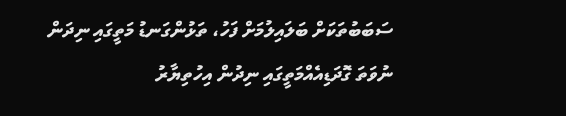ސަބަބުތަކަށް ބަލައިލުމަށް ފަހު، ތަޅުންގަނޑު މަތީގައި ނިދަން ނުވަތަ ގޮދަޑިއެއްމަތީގައި ނިދުން އިހުތިޔާރު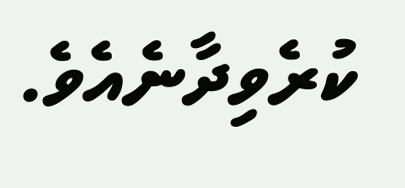ކުރެވިދާނެއެވެ.